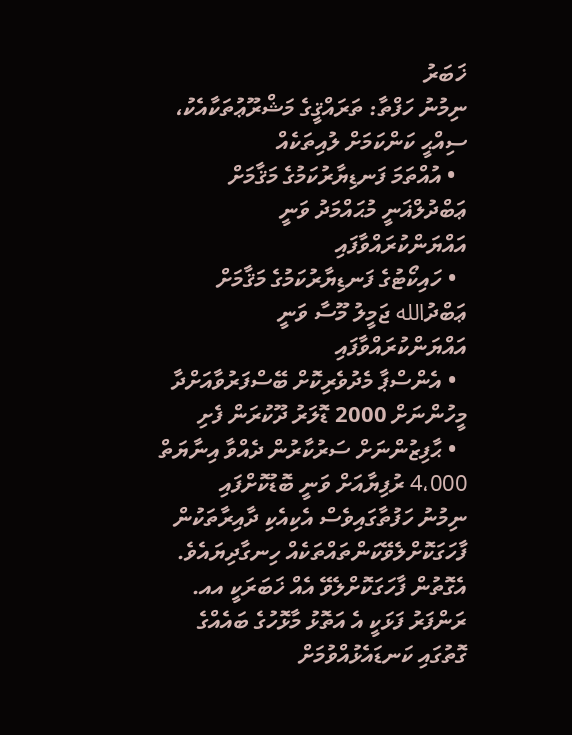ޚަބަރު
ނިމުނު ހަފްތާ: ތަރައްޤީގެ މަޝްރޫޢުތަކާއެކު، ސިއްޙީ ކަންކަމަށް ލުއިތަކެއް
  • އުއްތަމަ ފަނޑިޔާރުކަމުގެ މަޤާމަށް ޢަބްދުލްޣަނީ މުޙައްމަދު ވަނީ އައްޔަންކުރައްވާފައި
  • ހައިކޯޓުގެ ފަނޑިޔާރުކަމުގެ މަޤާމަށް ޢަބްދުالله ޖަމީލު މޫސާ ވަނީ އައްޔަންކުރައްވާފައި
  • އެންސްޕާ މެދުވެރިކޮށް ބޭސްފަރުވާއަށްދާ މީހުންނަށް 2000 ޑޮލަރު ދޫކުރަން ފެށި
  • ޙާފިޒުންނަށް ސަރުކާރުން ދެއްވާ އިނާޔަތް 4،000 ރުފިޔާއަށް ވަނީ ބޮޑުކޮށްފައި
ނިމުނު ހަފުތާގައިވެސް އެކިއެކި ދާއިރާތަކުން ފާހަގަކޮށްލެވޭކަންތައްތަކެއް ހިނގާދިޔައެވެ. އެގޮތުން ފާހަގަކޮށްލެވޭ އެއް ޚަބަރަކީ އއ. ރަންފަރު ފަޅަކީ އެ އަތޮޅު މާޅޮހުގެ ބައެއްގެ ގޮތުގައި ކަނޑައެޅުއްވުމަށް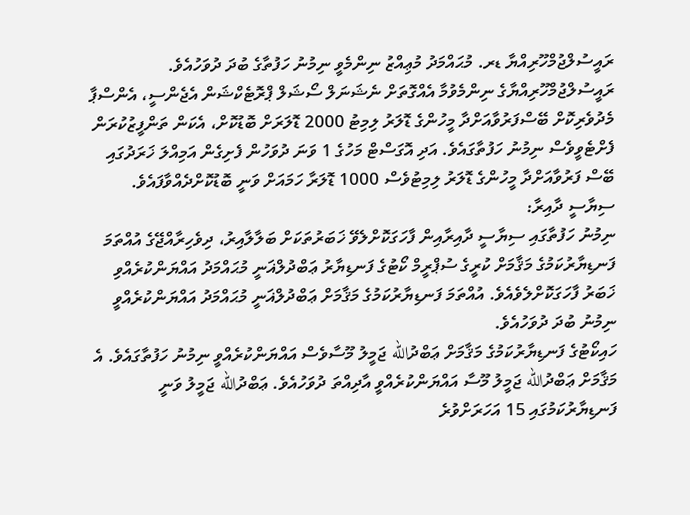ރައީސުލްޖުމްހޫރިއްޔާ ޑރ. މުޙައްމަދު މުޢިއްޒު ނިންމެވީ ނިމުނު ހަފުތާގެ ބުދަ ދުވަހުއެވެ.
ރައީސުލްޖުމްހޫރިއްޔާގެ ނިންމެވުމާ އެއްގޮތަށް ނެޝަނަލް ސޯޝަލް ޕްރޮޓެކްޝަން އެޖެންސީ، އެންސްޕާ މެދުވެރިކޮށް ބޭސްފަރުވާއަށްދާ މީހުންގެ ޑޮލަރު ލިމިޓު 2000 ޑޮލަރަށް ބޮޑުކޮށް، އެކަން ތަންފީޒުކުރަން ފެށްޓެވީވެސް ނިމުނު ހަފުތާގައެވެ. އަދި އޮގަސްޓް މަހުގެ 1 ވަނަ ދުވަހުން ފެށިގެން އަމިއްލަ ޚަރަދުގައި ބޭސް ފަރުވާއަށްދާ މީހުންގެ ޑޮލަރު ލިމިޓުވެސް 1000 ޑޮލަރާ ހަމައަށް ވަނީ ބޮޑުކޮށްދެއްވާފައެވެ.
ސިޔާސީ ދާއިރާ:
ނިމުނު ހަފުތާގައި ސިޔާސީ ދާއިރާއިން ފާހަގަކޮށްލެވޭ ޚަބަރުތަކަށް ބަލާލާއިރު، ދިވެހިރާއްޖޭގެ އުއްތަމަ ފަނޑިޔާރުކަމުގެ މަޤާމަށް ކުރީގެ ސުޕްރީމް ކޯޓުގެ ފަނޑިޔާރު ޢަބްދުލްޣަނީ މުޙައްމަދު އައްޔަންކުރެއްވި ޚަބަރު ފާހަގަކޮށްލެވެއެވެ. އުއްތަމަ ފަނޑިޔާރުކަމުގެ މަޤާމަށް ޢަބްދުލްޣަނީ މުޙައްމަދު އައްޔަންކުރެއްވީ ނިމުނު ބުދަ ދުވަހުއެވެ.
ހައިކޯޓުގެ ފަނޑިޔާރުކަމުގެ މަޤާމަށް ޢަބްދުالله ޖަމީލު މޫސާވެސް އައްޔަންކުރެއްވީ ނިމުނު ހަފުތާގައެވެ. އެ މަޤާމަށް ޢަބްދުالله ޖަމީލު މޫސާ އައްޔަންކުރެއްވީ އާދިއްތަ ދުވަހުއެވެ. ޢަބްދުالله ޖަމީލު ވަނީ ފަނޑިޔާރުކަމުގައި 15 އަހަރަށްވުރެ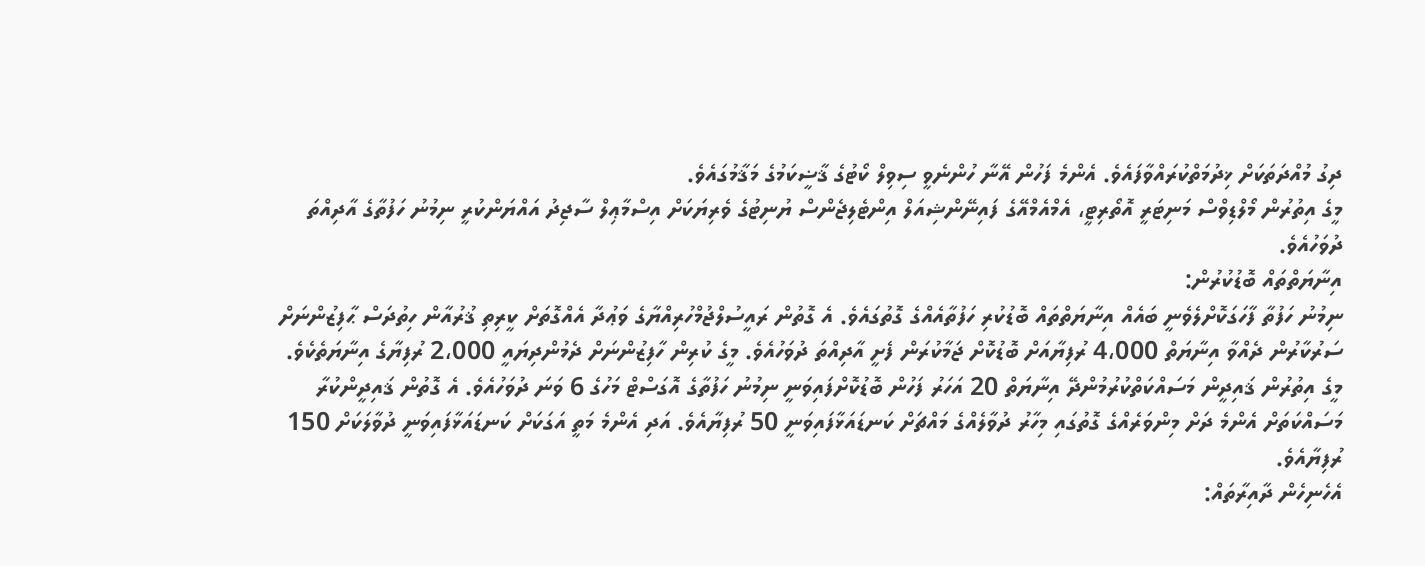ދިގު މުއްދަތަކަށް ޚިދުމަތްކުރައްވާފައެވެ. އެންމެ ފަހުން އޭނާ ހުންނެވީ ސިވިލް ކޯޓުގެ ޤާޟީކަމުގެ މަޤާމުގައެވެ.
މީގެ އިތުރުން މޯލްޑިވްސް މަނިޓަރީ އޮތޯރިޓީ، އެމްއެމްއޭގެ ފައިނޭންޝިއަލް އިންޓެލިޖެންސް ޔުނިޓުގެ ވެރިޔަކަށް އިސްމާޢިލް ސާޖިދު އައްޔަންކުރީ ނިމުނު ހަފުތާގެ އާދިއްތަ ދުވަހުއެވެ.
އިނާޔަތްތައް ބޮޑުކުރުން:
ނިމުނު ހަފުތާ ފާހަގަކޮށްލެވެނީ ބައެއް އިނާޔަތްތައް ބޮޑުކުރި ހަފުތާއެއްގެ ގޮތުގައެވެ. އެ ގޮތުން ރައީސުލްޖުމްހުރިއްޔާގެ ވަޢުދާ އެއްގޮތަށް ކީރިތި ޤުރުއާން ހިތުދަސް ޙާފިޒުންނަށް ސަރުކާރުން ދެއްވާ އިނާޔަތް 4،000 ރުފިޔާއަށް ބޮޑުކޮށް ޖަމާކުރަން ފެށީ އާދިއްތަ ދުވަހުއެވެ. މީގެ ކުރިން ހާފިޒުންނަށް ދެމުންދިޔައީ 2،000 ރުފިޔާގެ އިނާޔަތެކެވެ.
މީގެ އިތުރުން ޤައިދީން މަސައްކަތްކުރުމުންދޭ އިނާޔަތް 20 އަހަރު ފަހުން ބޮޑުކޮށްފައިވަނީ ނިމުނު ހަފުތާގެ އޮގަސްޓް މަހުގެ 6 ވަނަ ދުވަހުއެވެ. އެ ގޮތުން ޤައިދީންކުރާ މަސައްކަތަށް އެންމެ ދަށް މިންވަރެއްގެ ގޮތުގައި މިހާރު ދުވާލެއްގެ މައްޗަށް ކަނޑައަޅާފައިވަނީ 50 ރުފިޔާއެވެ. އަދި އެންމެ މަތީ އަގަކަށް ކަނޑައަޅާފައިވަނީ ދުވާލަކަށް 150 ރުފިޔާއެވެ.
އެހެނިހެން ދާއިރާތައް: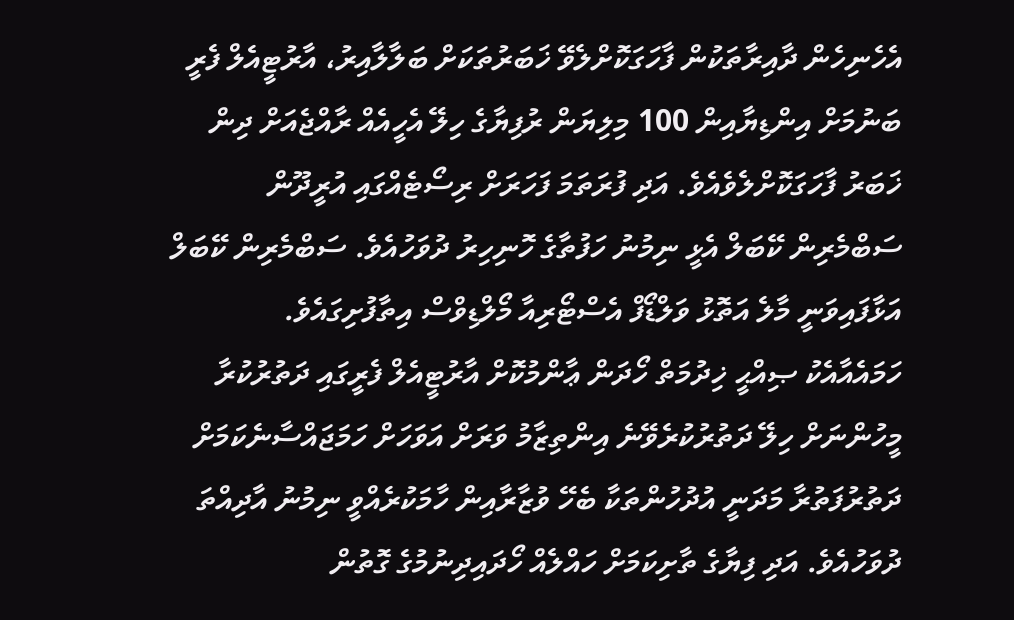އެހެނިހެން ދާއިރާތަކުން ފާހަގަކޮށްލެވޭ ޚަބަރުތަކަށް ބަލާލާއިރު، އާރުޓީއެލް ފެރީ ބަނުމަށް އިންޑިޔާއިން 100 މިލިޔަން ރުފިޔާގެ ހިލޭ އެހީއެއް ރާއްޖެއަށް ދިން ޚަބަރު ފާހަގަކޮށްލެވެއެވެ. އަދި ފުރަތަމަ ފަހަރަށް ރިސޯޓެއްގައި އުރީދޫން ސަބްމެރިން ކޭބަލް އެޅީ ނިމުނު ހަފުތާގެ ހޮނިހިރު ދުވަހުއެވެ. ސަބްމެރިން ކޭބަލް އަޅާފައިވަނީ މާލެ އަތޮޅު ވަލްޑޯފް އެސްޓޯރިއާ މޯލްޑިވްސް އިތާފުށިގައެވެ.
ހަމައެއާއެކު ޞިއްޙީ ޚިދުމަތް ހޯދަން ޢާންމުކޮށް އާރުޓީއެލް ފެރީގައި ދަތުރުކުރާ މީހުންނަށް ހިލޭ ދަތުރުކުރެވޭނެ އިންތިޒާމު ވަރަށް އަވަހަށް ހަމަޖައްސާނެކަމަށް ދަތުރުފަތުރާ މަދަނީ އުދުހުންތަކާ ބެހޭ ވުޒާރާއިން ހާމަކުރެއްވީ ނިމުނު އާދިއްތަ ދުވަހުއެވެ. އަދި ފިޔާގެ ތާށިކަމަށް ހައްލެއް ހޯދައިދިނުމުގެ ގޮތުން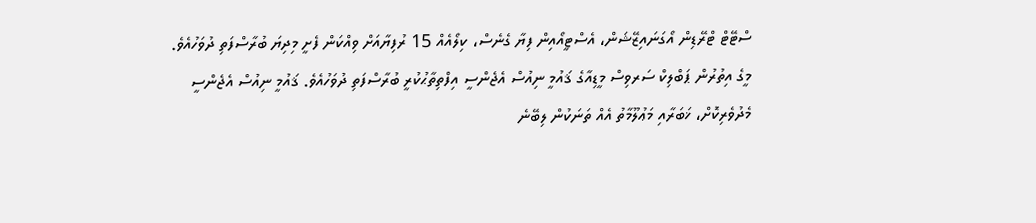ސްޓޭޓް ޓްރޭޑިން އޯގަނައިޒޭޝަން، އެސްޓީއޯއިން ފިޔާ ގެނެސް، ކިލޯއެއް 15 ރުފިޔާއަށް ވިއްކަން ފެށީ މިދިޔަ ބުރާސްފަތި ދުވަހުއެވެ.
މީގެ އިތުރުން ޕަބްލިކް ސަރވިސް މީޑިއާގެ ޤައުމީ ނިއުސް އެޖެންސީ އިފްތިތާޙުކުރީ ބުރާސްފަތި ދުވަހުއެވެ. ޤައުމީ ނިއުސް އެޖެންސީ މެދުވެރިކޮށް، ޚަބަރާއި މަޢުލޫމާތު އެއް ތަނަކުން ލިބޭނެ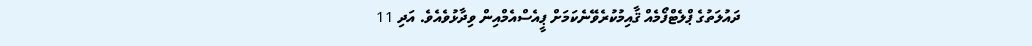ދައުލަތުގެ ޕްލެޓްފޯމެއް ޤާއިމުކުރެވޭނެކަމަށް ޕީއެސްއެމްއިން ވިދާޅުވެއެވެ. އަދި 11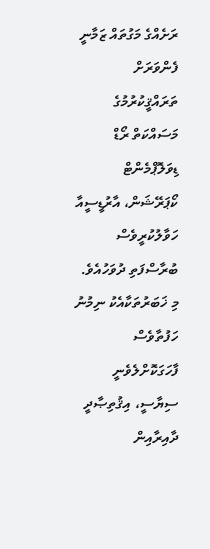ރަށެއްގެ މަގުތައް ޒަމާނީ ފެންވަރަށް ތަރައްޤީކުރުމުގެ މަސައްކަތް ރޯޑް ޑިވަލޮޕްމެންޓް ކޯޕަރޭޝަން، އާރުޑީސީއާ ހަވާލުކުރީވެސް ބުރާސްފަތި ދުވަހުއެވެ.
މި ޚަބަރުތަކާއެކު ނިމުނު ހަފުތާވެސް ފާހަގަކޮށްލެވެނީ ސިޔާސީ، އިޤުތިޞާދީ ދާއިރާއިން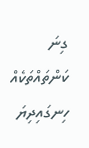ގިނަ ކަންތައްތަކެއް ހިނގައިދިޔަ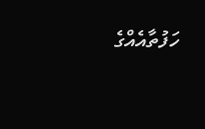ހަފުތާއެއްގެ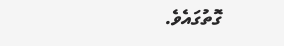ގޮތުގައެވެ.